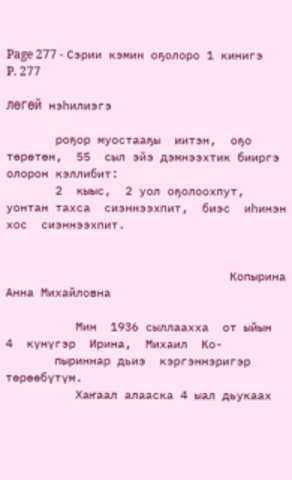Page 277 - Сэрии кэмин оҕолоро 1 кинигэ
P. 277

ЛӨГӨЙ нэһилиэгэ

       роҕор муостааҕы  иитэн,  оҕо төрөтөн,  55  сыл эйэ дэмнээхтик бииргэ  олорон кэллибит:
       2  кыыс,  2 уол оҕолоохпут,  уонтан тахса  сиэннээхпит,  биэс  иһинэн хос  сиэннээхпит.


                                Копырина Анна Михайловна

          Мин  1936 сыллаахха  от ыйын  4  күнүгэр  Ирина,  Михаил  Ко-
       пыриннар дьиэ  кэргэннэригэр төрөөбүтүм.
          Хаҥаал алааска 4 ыал дьукаах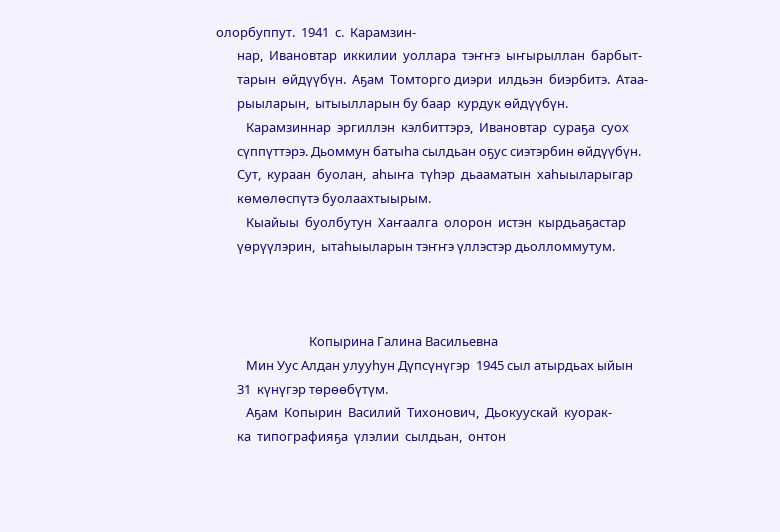олорбуппут.  1941  с.  Карамзин-
       нар,  Ивановтар  иккилии  уоллара  тэҥҥэ  ыҥырыллан  барбыт-
       тарын  өйдүүбүн.  Аҕам  Томторго диэри  илдьэн  биэрбитэ.  Атаа-
       рыыларын,  ытыылларын бу баар  курдук өйдүүбүн.
          Карамзиннар  эргиллэн  кэлбиттэрэ,  Ивановтар  сураҕа  суох
       сүппүттэрэ. Дьоммун батыһа сылдьан оҕус сиэтэрбин өйдүүбүн.
       Сут,  кураан  буолан,  аһыҥа  түһэр  дьааматын  хаһыыларыгар
       көмөлөспүтэ буолаахтыырым.
          Кыайыы  буолбутун  Хаҥаалга  олорон  истэн  кырдьаҕастар
       үөрүүлэрин,  ытаһыыларын тэҥҥэ үллэстэр дьолломмутум.



                               Копырина Галина Васильевна
          Мин Уус Алдан улууһун Дүпсүнүгэр  1945 сыл атырдьах ыйын
       31  күнүгэр төрөөбүтүм.
          Аҕам  Копырин  Василий  Тихонович,  Дьокуускай  куорак-
       ка  типографияҕа  үлэлии  сылдьан,  онтон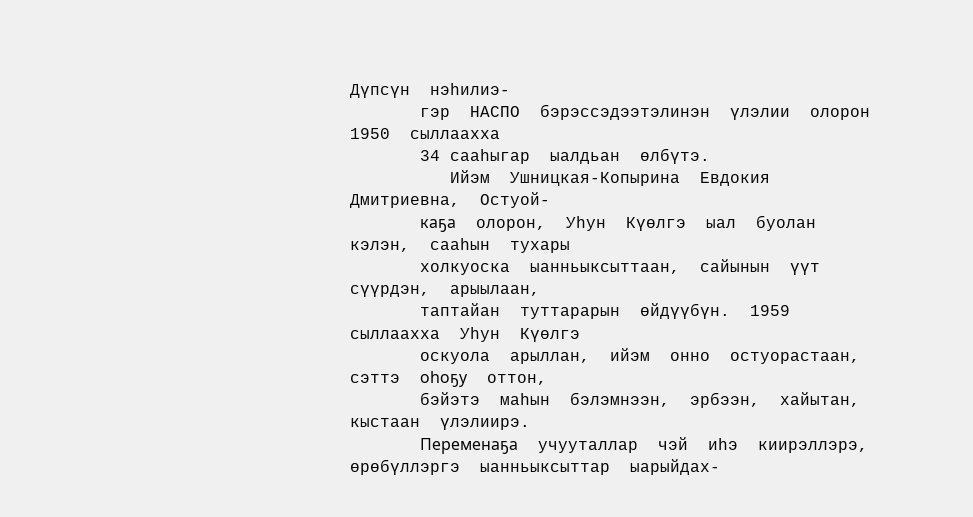Дүпсүн  нэһилиэ-
       гэр  НАСПО  бэрэссэдээтэлинэн  үлэлии  олорон  1950  сыллаахха
       34 сааһыгар  ыалдьан  өлбүтэ.
          Ийэм  Ушницкая-Копырина  Евдокия  Дмитриевна,  Остуой-
       каҕа  олорон,  Уһун  Күөлгэ  ыал  буолан  кэлэн,  сааһын  тухары
       холкуоска  ыанньыксыттаан,  сайынын  үүт  сүүрдэн,  арыылаан,
       таптайан  туттарарын  өйдүүбүн.  1959  сыллаахха  Уһун  Күөлгэ
       оскуола  арыллан,  ийэм  онно  остуорастаан,  сэттэ  оһоҕу  оттон,
       бэйэтэ  маһын  бэлэмнээн,  эрбээн,  хайытан,  кыстаан  үлэлиирэ.
       Переменаҕа  учууталлар  чэй  иһэ  киирэллэрэ,  өрөбүллэргэ  ыанньыксыттар  ыарыйдах-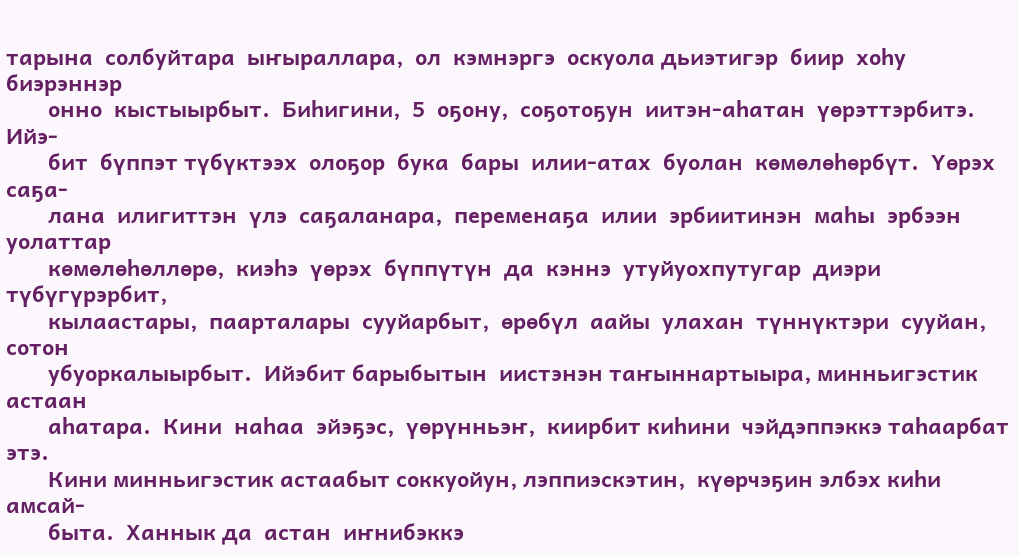тарына  солбуйтара  ыҥыраллара,  ол  кэмнэргэ  оскуола дьиэтигэр  биир  хоһу биэрэннэр
       онно  кыстыырбыт.  Биһигини,  5  оҕону,  соҕотоҕун  иитэн-аһатан  үөрэттэрбитэ.  Ийэ-
       бит  бүппэт түбүктээх  олоҕор  бука  бары  илии-атах  буолан  көмөлөһөрбүт.  Үөрэх  саҕа-
       лана  илигиттэн  үлэ  саҕаланара,  переменаҕа  илии  эрбиитинэн  маһы  эрбээн  уолаттар
       көмөлөһөллөрө,  киэһэ  үөрэх  бүппүтүн  да  кэннэ  утуйуохпутугар  диэри  түбүгүрэрбит,
       кылаастары,  паарталары  сууйарбыт,  өрөбүл  аайы  улахан  түннүктэри  сууйан,  сотон
       убуоркалыырбыт.  Ийэбит барыбытын  иистэнэн таҥыннартыыра, минньигэстик астаан
       аһатара.  Кини  наһаа  эйэҕэс,  үөрүнньэҥ,  киирбит киһини  чэйдэппэккэ таһаарбат этэ.
       Кини минньигэстик астаабыт соккуойун, лэппиэскэтин,  күөрчэҕин элбэх киһи амсай-
       быта.  Ханнык да  астан  иҥнибэккэ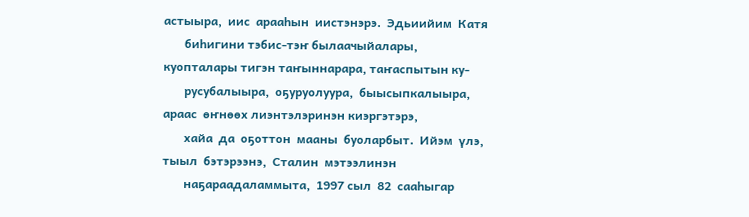астыыра,  иис  арааһын  иистэнэрэ.  Эдьиийим  Катя
       биһигини тэбис-тэҥ былаачыйалары, куопталары тигэн таҥыннарара, таҥаспытын ку-
       русубалыыра,  оҕуруолуура,  быысыпкалыыра,  араас  өҥнөөх лиэнтэлэринэн киэргэтэрэ,
       хайа  да  оҕоттон  мааны  буоларбыт.  Ийэм  үлэ,  тыыл  бэтэрээнэ,  Сталин  мэтээлинэн
       наҕараадаламмыта,  1997 сыл  82  сааһыгар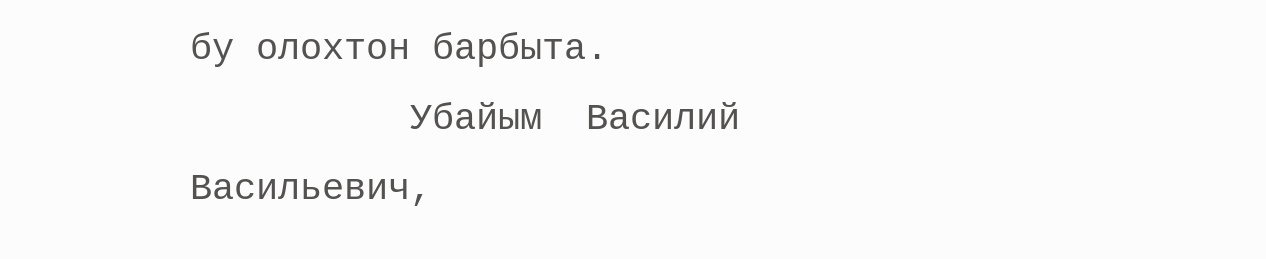бу олохтон барбыта.
          Убайым  Василий  Васильевич,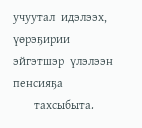учуутал  идэлээх,  үөрэҕирии  эйгэтшэр  үлэлээн  пенсияҕа
       тахсыбыта.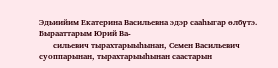Эдьиийим Екатерина Васильевна эдэр сааһыгар өлбүтэ. Бырааттарым Юрий Ва-
       сильевич тырахтарыыһынан, Семен Васильевич суоппарынан, тырахтарыыһынан саастарын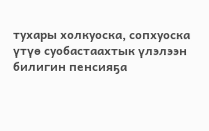тухары холкуоска, сопхуоска үтүө суобастаахтык үлэлээн билигин пенсияҕа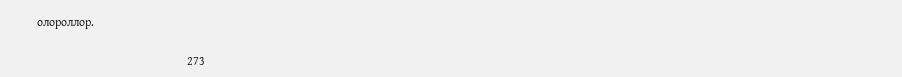олороллор.


                                                  273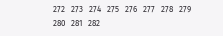272   273   274   275   276   277   278   279   280   281   282